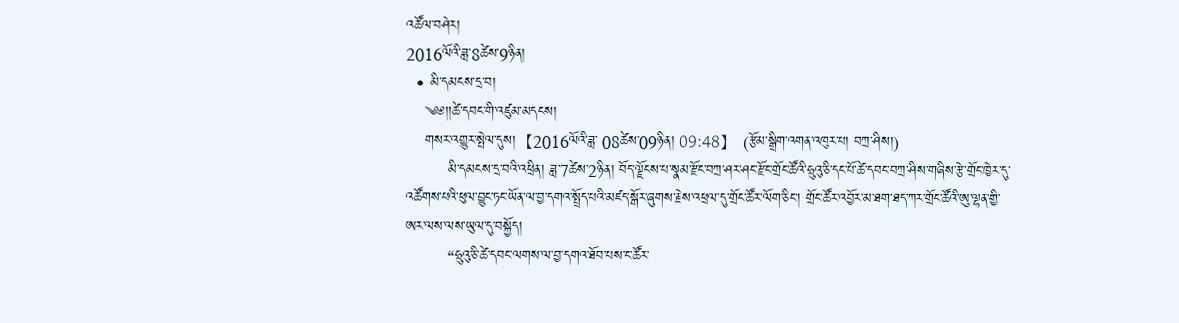འཚོལ་བཤེར།
2016ལོའི་ཟླ་8ཚེས་9ཉིན།
  • མི་དམངས་དྲ་བ།
    ༄༅།།ཚེ་དབང་གི་འཛུམ་མདངས།
    གསར་འགྱུར་སྤེལ་དུས།  【2016ལོའི་ཟླ་ 08ཚེས་09ཉིན། 09:48】   (རྩོམ་སྒྲིག་འགན་འཁུར་པ། བཀྲ་ཤིས།)
         མི་དམངས་དྲ་བའི་འཕྲིན། ཟླ་7ཚེས་2ཉིན། བོད་ལྗོངས་པ་སྣམ་རྫོང་བཀྲ་ཤར་ཤང་རྫོང་གྲོང་ཚོའི་ཧྲུའུ་ཅི་དང་པོ་ཚེ་དབང་བཀྲ་ཤིས་གཞིས་རྩེ་གྲོང་ཁྱེར་དུ་འཚོགས་པའི་ཕུལ་བྱུང་ཏང་ཡོན་ལ་བྱ་དགའ་སྤྲོད་པའི་མཛད་སྒོར་ཞུགས་རྗེས་འཕྲལ་དུ་གྲོང་ཚོར་ལོག་ཅིང་། གྲོང་ཚོར་འབྱོར་མ་ཐག་ཐད་ཀར་གྲོང་ཚོའི་ཨུ་ལྷན་གྱི་ཨར་ལས་ལས་ཡུལ་དུ་བསྐྱོད།
         “ཧྲུའུ་ཅི་ཚེ་དབང་ལགས་ལ་བྱ་དགའ་ཐོབ་པས་ང་ཚོར་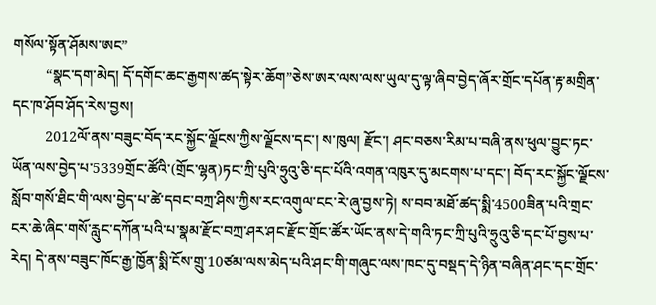གསོལ་སྟོན་ཤོམས་ཨང”
         “སྣང་དག་མེད། དོ་དགོང་ཆང་རྒྱགས་ཚད་སྟེར་ཆོག”ཅེས་ཨར་ལས་ལས་ཡུལ་དུ་ལྟ་ཞིབ་བྱེད་ཞོར་གྲོང་དཔོན་རྟ་མགྲིན་དང་ཁ་ཤོབ་ཤོད་རེས་བྱས།
         2012ལོ་ནས་བཟུང་བོད་རང་སྐྱོང་ལྗོངས་ཀྱིས་ལྗོངས་དང་། ས་ཁུལ། རྫོང་། ཤང་བཅས་རིམ་པ་བཞི་ནས་ཕུལ་བྱུང་ཏང་ཡོན་ལས་བྱེད་པ་5339གྲོང་ཚོའི་(གྲོང་ལྷན)ཏང་ཀྲི་པུའི་ཧྲུའུ་ཅི་དང་པོའི་འགན་འཁུར་དུ་མངགས་པ་དང་། བོད་རང་སྐྱོང་ལྗོངས་སློབ་གསོ་ཐིང་གི་ལས་བྱེད་པ་ཚེ་དབང་བཀྲ་ཤིས་ཀྱིས་རང་འགུལ་ངང་རེ་ཞུ་བྱས་ཏེ། ས་བབ་མཐོ་ཚད་སྨི་4500ཟིན་པའི་གྲང་ངར་ཆེ་ཞིང་གསོ་རླུང་དཀོན་པའི་པ་སྣམ་རྫོང་བཀྲ་ཤར་ཤང་རྫོང་གྲོང་ཚོར་ཡོང་ནས་དེ་གའི་ཏང་ཀྲི་པུའི་ཧྲུའུ་ཅི་དང་པོ་བྱས་པ་རེད། དེ་ནས་བཟུང་ཁོང་རྒྱ་ཁྱོན་སྨི་ངོས་གྲུ་10ཙམ་ལས་མེད་པའི་ཤང་གི་གཞུང་ལས་ཁང་དུ་བསྡད་དེ་ཉིན་བཞིན་ཤང་དང་གྲོང་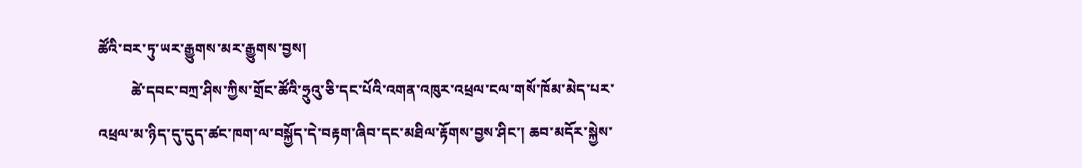ཚོའི་བར་ཏུ་ཡར་རྒྱུགས་མར་རྒྱུགས་བྱས།
         ཚེ་དབང་བཀྲ་ཤིས་ཀྱིས་གྲོང་ཚོའི་ཧྲུའུ་ཅི་དང་པོའི་འགན་འཁུར་འཕྲལ་ངལ་གསོ་ཁོམ་མེད་པར་འཕྲལ་མ་ཉིད་དུ་དུད་ཚང་ཁག་ལ་བསྐྱོད་དེ་བརྟག་ཞིབ་དང་མཐིལ་རྟོགས་བྱས་ཤིང་། ཆབ་མདོར་སྐྱེས་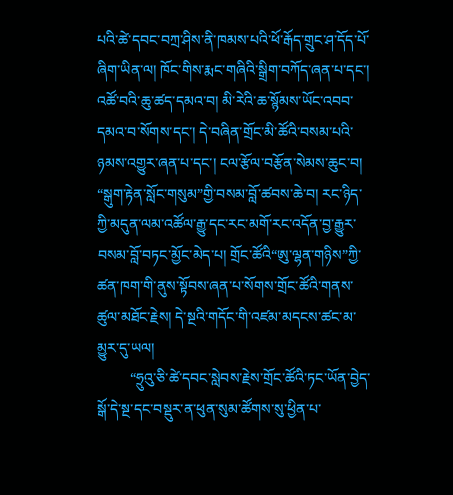པའི་ཚེ་དབང་བཀྲ་ཤིས་ནི་ཁམས་པའི་ཕོ་རྒོད་གྲུང་ཤ་དོད་པོ་ཞིག་ཡིན་ལ། ཁོང་གིས་རྨང་གཞིའི་སྒྲིག་བཀོད་ཞན་པ་དང་། འཚོ་བའི་ཆུ་ཚད་དམའ་བ། མི་རེའི་ཆ་སྙོམས་ཡོང་འབབ་དམའ་བ་སོགས་དང་། དེ་བཞིན་གྲོང་མི་ཚོའི་བསམ་པའི་ཉམས་འགྱུར་ཞན་པ་དང་། ངལ་རྩོལ་བརྩོན་སེམས་ཆུང་བ། “སྒུག་རྟེན་སློང་གསུམ”གྱི་བསམ་བློ་ཚབས་ཆེ་བ། རང་ཉིད་ཀྱི་མདུན་ལམ་འཚོལ་རྒྱུ་དང་རང་མགོ་རང་འདོན་བྱ་རྒྱུར་བསམ་བློ་བཏང་མྱོང་མེད་པ། གྲོང་ཚོའི“ཨུ་ལྷན་གཉིས”ཀྱི་ཚན་ཁག་གི་ནུས་སྟོབས་ཞན་པ་སོགས་གྲོང་ཚོའི་གནས་ཚུལ་མཐོང་རྗེས། དེ་སྔའི་གདོང་གི་འཛམ་མདངས་ཚང་མ་མྱུར་དུ་ཡལ།
         “ཧྲུའུ་ཅི་ཚེ་དབང་སླེབས་རྗེས་གྲོང་ཚོའི་ཏང་ཡོན་བྱེད་སྒོ་དེ་སྔ་དང་བསྡུར་ན་ཕུན་སུམ་ཚོགས་སུ་ཕྱིན་པ་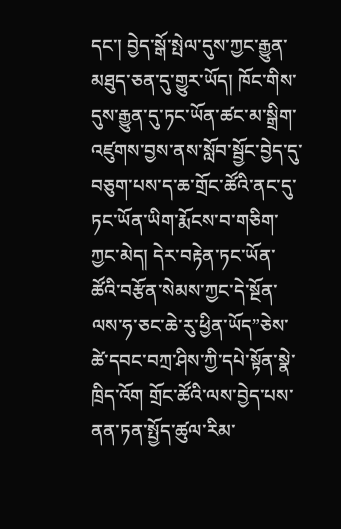དང་། བྱེད་སྒོ་སྤེལ་དུས་ཀྱང་རྒྱུན་མཐུད་ཅན་དུ་གྱུར་ཡོད། ཁོང་གིས་དུས་རྒྱུན་དུ་ཏང་ཡོན་ཚང་མ་སྒྲིག་འཛུགས་བྱས་ནས་སློབ་སྦྱོང་བྱེད་དུ་བཅུག་པས་ད་ཆ་གྲོང་ཚོའི་ནང་དུ་ཏང་ཡོན་ཡིག་རྨོངས་བ་གཅིག་ཀྱང་མེད། དེར་བརྟེན་ཏང་ཡོན་ཚོའི་བརྩོན་སེམས་ཀྱང་དེ་སྔོན་ལས་ཧ་ཅང་ཆེ་རུ་ཕྱིན་ཡོད”ཅེས་ཚེ་དབང་བཀྲ་ཤིས་ཀྱི་དཔེ་སྟོན་སྣེ་ཁྲིད་འོག གྲོང་ཚོའི་ལས་བྱེད་པས་ནན་ཏན་སྤྱོད་ཚུལ་རིམ་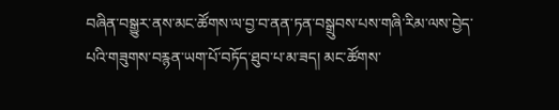བཞིན་བསྒྱུར་ནས་མང་ཚོགས་ལ་བྱ་བ་ནན་ཏན་བསྒྲུབས་པས་གཞི་རིམ་ལས་བྱེད་པའི་གཟུགས་བརྙན་ཡག་པོ་བཏོད་ཐུབ་པ་མ་ཟད། མང་ཚོགས་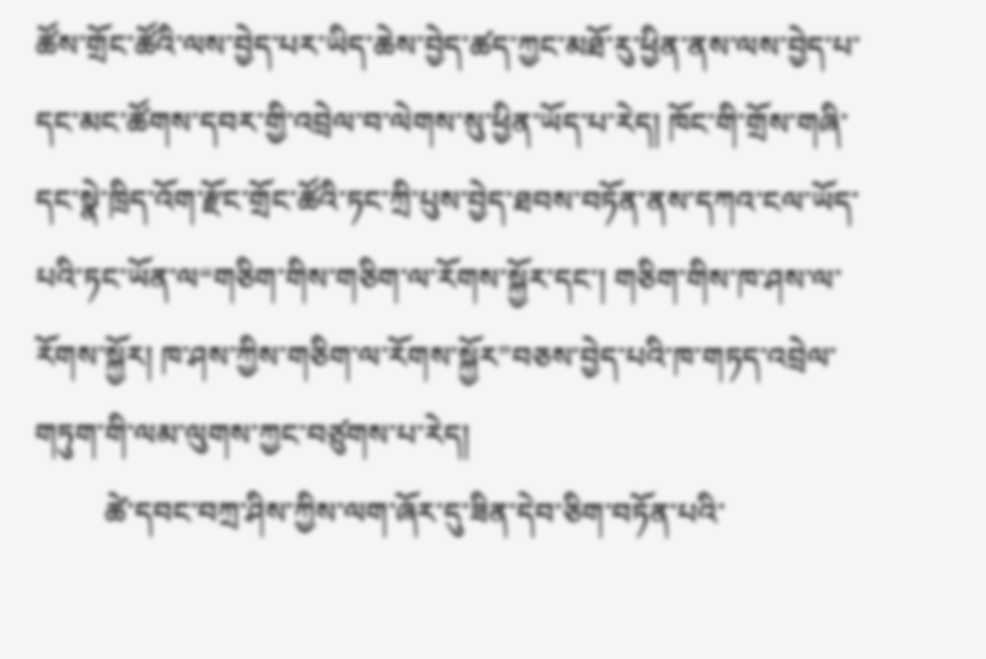ཚོས་གྲོང་ཚོའི་ལས་བྱེད་པར་ཡིད་ཆེས་བྱེད་ཚད་ཀྱང་མཐོ་རུ་ཕྱིན་ནས་ལས་བྱེད་པ་དང་མང་ཚོགས་དབར་གྱི་འབྲེལ་བ་ལེགས་སུ་ཕྱིན་ཡོད་པ་རེད། ཁོང་གི་གྲོས་གཞི་དང་སྣེ་ཁྲིད་འོག་རྫོང་གྲོང་ཚོའི་ཏང་ཀྲི་པུས་བྱེད་ཐབས་བཏོན་ནས་དཀའ་ངལ་ཡོད་པའི་ཏང་ཡོན་ལ“གཅིག་གིས་གཅིག་ལ་རོགས་སྐྱོར་དང་། གཅིག་གིས་ཁ་ཤས་ལ་རོགས་སྐྱོར། ཁ་ཤས་ཀྱིས་གཅིག་ལ་རོགས་སྐྱོར”བཅས་བྱེད་པའི་ཁ་གཏད་འབྲེལ་གཏུག་གི་ལམ་ལུགས་ཀྱང་བཙུགས་པ་རེད།
         ཚེ་དབང་བཀྲ་ཤིས་ཀྱིས་ལག་ཞོར་དུ་ཟིན་དེབ་ཅིག་བཏོན་པའི་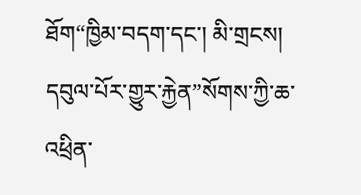ཐོག“ཁྱིམ་བདག་དང་། མི་གྲངས། དབུལ་པོར་གྱུར་རྐྱེན”སོགས་ཀྱི་ཆ་འཕྲིན་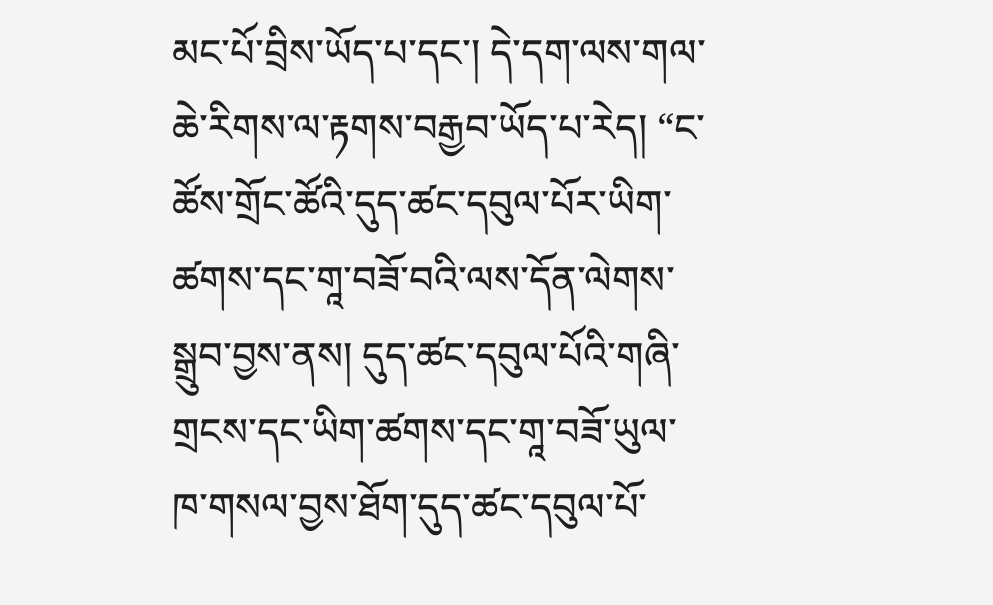མང་པོ་བྲིས་ཡོད་པ་དང་། དེ་དག་ལས་གལ་ཆེ་རིགས་ལ་རྟགས་བརྒྱབ་ཡོད་པ་རེད། “ང་ཚོས་གྲོང་ཚོའི་དུད་ཚང་དབུལ་པོར་ཡིག་ཚགས་དང་གཱ་བཟོ་བའི་ལས་དོན་ལེགས་སྒྲུབ་བྱས་ནས། དུད་ཚང་དབུལ་པོའི་གཞི་གྲངས་དང་ཡིག་ཚགས་དང་གཱ་བཟོ་ཡུལ་ཁ་གསལ་བྱས་ཐོག་དུད་ཚང་དབུལ་པོ་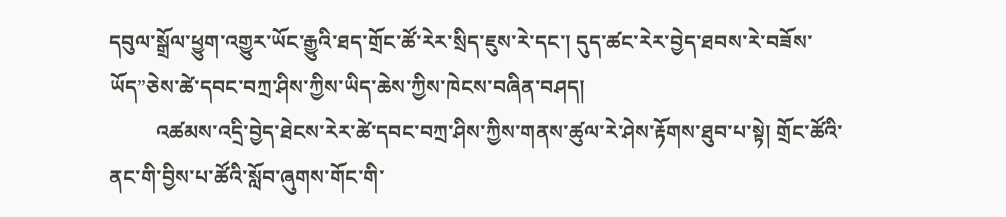དབུལ་སྒྲོལ་ཕྱུག་འགྱུར་ཡོང་རྒྱུའི་ཐད་གྲོང་ཚོ་རེར་སྲིད་ཇུས་རེ་དང་། དུད་ཚང་རེར་བྱེད་ཐབས་རེ་བཟོས་ཡོད”ཅེས་ཚེ་དབང་བཀྲ་ཤིས་ཀྱིས་ཡིད་ཆེས་ཀྱིས་ཁེངས་བཞིན་བཤད།
         འཚམས་འདྲི་བྱེད་ཐེངས་རེར་ཚེ་དབང་བཀྲ་ཤིས་ཀྱིས་གནས་ཚུལ་རེ་ཤེས་རྟོགས་ཐུབ་པ་སྟེ། གྲོང་ཚོའི་ནང་གི་བྱིས་པ་ཚོའི་སློབ་ཞུགས་གོང་གི་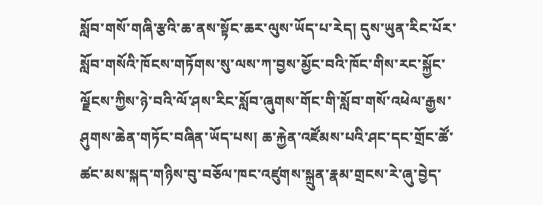སློབ་གསོ་གཞི་རྩའི་ཆ་ནས་སྟོང་ཆར་ལུས་ཡོད་པ་རེད། དུས་ཡུན་རིང་པོར་སློབ་གསོའི་ཁོངས་གཏོགས་སུ་ལས་ཀ་བྱས་མྱོང་བའི་ཁོང་གིས་རང་སྐྱོང་ལྗོངས་ཀྱིས་ཉེ་བའི་ལོ་ཤས་རིང་སློབ་ཞུགས་གོང་གི་སློབ་གསོ་འཕེལ་རྒྱས་ཤུགས་ཆེན་གཏོང་བཞིན་ཡོད་པས། ཆ་རྐྱེན་འཛོམས་པའི་ཤང་དང་གྲོང་ཚོ་ཚང་མས་སྐད་གཉིས་བུ་བཅོལ་ཁང་འཛུགས་སྐྲུན་རྣམ་གྲངས་རེ་ཞུ་བྱེད་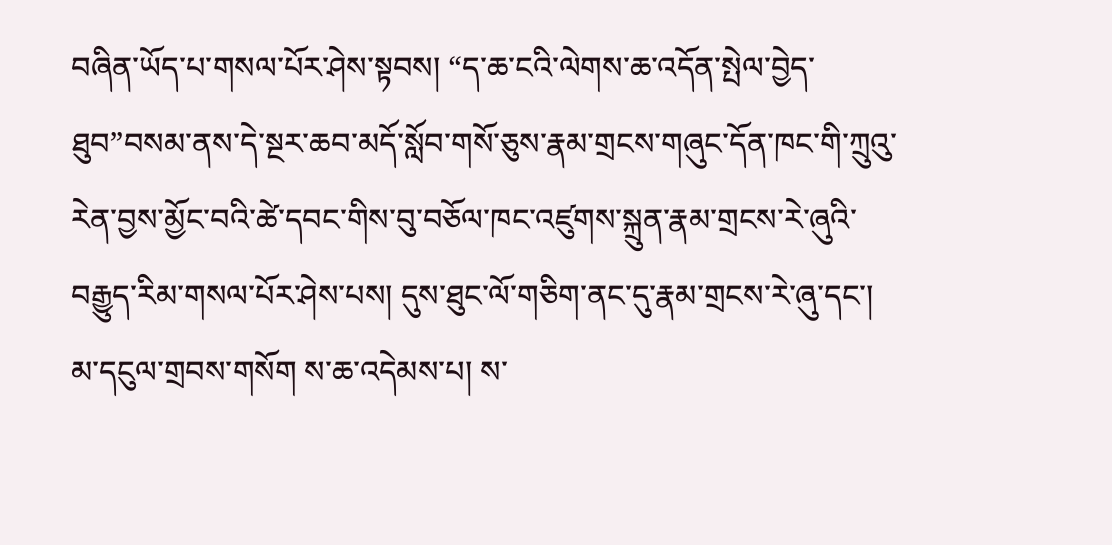བཞིན་ཡོད་པ་གསལ་པོར་ཤེས་སྟབས། “ད་ཆ་ངའི་ལེགས་ཆ་འདོན་སྤེལ་བྱེད་ཐུབ”བསམ་ནས་དེ་སྔར་ཆབ་མདོ་སློབ་གསོ་ཅུས་རྣམ་གྲངས་གཞུང་དོན་ཁང་གི་ཀྲུའུ་རེན་བྱས་མྱོང་བའི་ཚེ་དབང་གིས་བུ་བཅོལ་ཁང་འཛུགས་སྐྲུན་རྣམ་གྲངས་རེ་ཞུའི་བརྒྱུད་རིམ་གསལ་པོར་ཤེས་པས། དུས་ཐུང་ལོ་གཅིག་ནང་དུ་རྣམ་གྲངས་རེ་ཞུ་དང་། མ་དངུལ་གྲབས་གསོག ས་ཆ་འདེམས་པ། ས་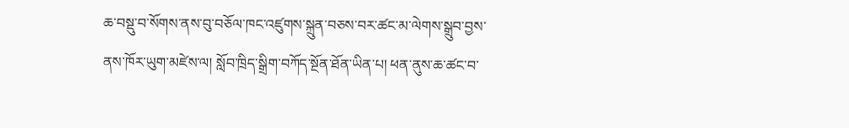ཆ་བསྡུ་བ་སོགས་ནས་བུ་བཅོལ་ཁང་འཛུགས་སྐྲུན་བཅས་བར་ཚང་མ་ལེགས་སྒྲུབ་བྱས་ནས་ཁོར་ཡུག་མཛེས་ལ། སློབ་ཁྲིད་སྒྲིག་བཀོད་སྔོན་ཐོན་ཡིན་པ། ཕན་ནུས་ཆ་ཚང་བ་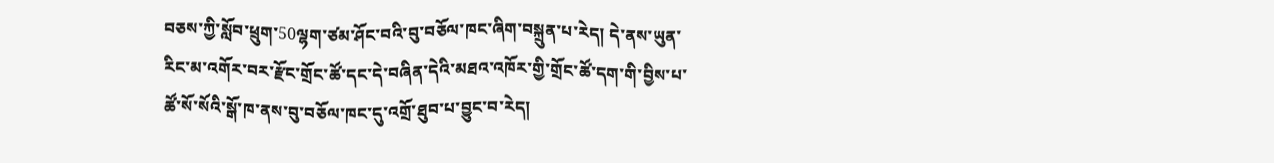བཅས་ཀྱི་སློབ་ཕྲུག་50ལྷག་ཙམ་ཤོང་བའི་བུ་བཅོལ་ཁང་ཞིག་བསྐྲུན་པ་རེད། དེ་ནས་ཡུན་རིང་མ་འགོར་བར་རྫོང་གྲོང་ཚོ་དང་དེ་བཞིན་དེའི་མཐའ་འཁོར་གྱི་གྲོང་ཚོ་དག་གི་བྱིས་པ་ཚོ་སོ་སོའི་སྒོ་ཁ་ནས་བུ་བཅོལ་ཁང་དུ་འགྲོ་ཐུབ་པ་བྱུང་བ་རེད།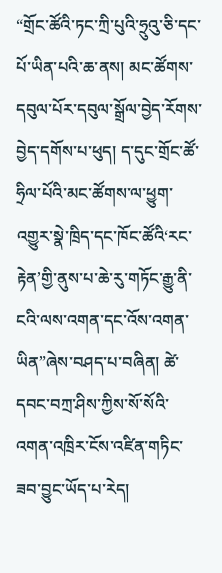“གྲོང་ཚོའི་ཏང་ཀྲི་པུའི་ཧྲུའུ་ཅི་དང་པོ་ཡིན་པའི་ཆ་ནས། མང་ཚོགས་དབུལ་པོར་དབུལ་སྒྲོལ་བྱེད་རོགས་བྱེད་དགོས་པ་ཕུད། ད་དུང་གྲོང་ཚོ་ཧྲིལ་པོའི་མང་ཚོགས་ལ་ཕྱུག་འགྱུར་སྣེ་ཁྲིད་དང་ཁོང་ཚོའི‘རང་རྟེན’གྱི་ནུས་པ་ཆེ་རུ་གཏོང་རྒྱུ་ནི་ངའི་ལས་འགན་དང་འོས་འགན་ཡིན”ཞེས་བཤད་པ་བཞིན། ཚེ་དབང་བཀྲ་ཤིས་ཀྱིས་སོ་སོའི་འགན་འཁྲིར་ངོས་འཛིན་གཏིང་ཟབ་བྱུང་ཡོད་པ་རེད།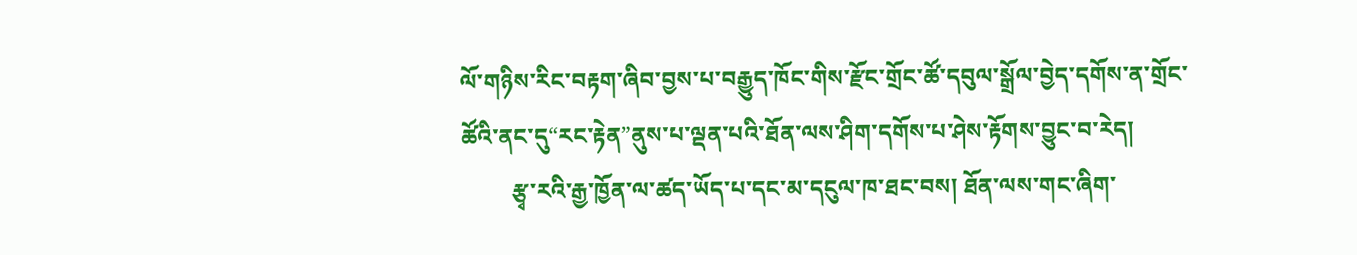ལོ་གཉིས་རིང་བརྟག་ཞིབ་བྱས་པ་བརྒྱུད་ཁོང་གིས་རྫོང་གྲོང་ཚོ་དབུལ་སྒྲོལ་བྱེད་དགོས་ན་གྲོང་ཚོའི་ནང་དུ“རང་རྟེན”ནུས་པ་ལྡན་པའི་ཐོན་ལས་ཤིག་དགོས་པ་ཤེས་རྟོགས་བྱུང་བ་རེད།
         རྩྭ་རའི་རྒྱ་ཁྱོན་ལ་ཚད་ཡོད་པ་དང་མ་དངུལ་ཁ་ཐང་བས། ཐོན་ལས་གང་ཞིག་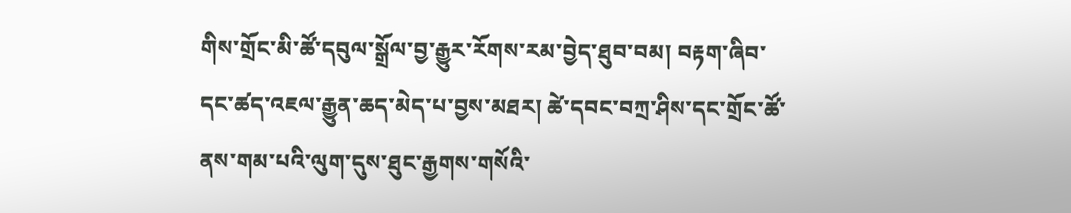གིས་གྲོང་མི་ཚོ་དབུལ་སྒྲོལ་བྱ་རྒྱུར་རོགས་རམ་བྱེད་ཐུབ་བམ། བརྟག་ཞིབ་དང་ཚད་འཇལ་རྒྱུན་ཆད་མེད་པ་བྱས་མཐར། ཚེ་དབང་བཀྲ་ཤིས་དང་གྲོང་ཚོ་ནས་གམ་པའི་ལུག་དུས་ཐུང་རྒྱགས་གསོའི་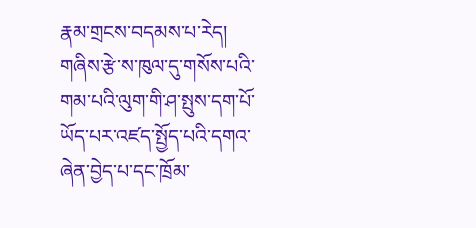རྣམ་གྲངས་བདམས་པ་རེད། གཞིས་རྩེ་ས་ཁུལ་དུ་གསོས་པའི་གམ་པའི་ལུག་གི་ཤ་སྤུས་དག་པོ་ཡོད་པར་འཛད་སྤྱོད་པའི་དགའ་ཞེན་བྱེད་པ་དང་ཁྲོམ་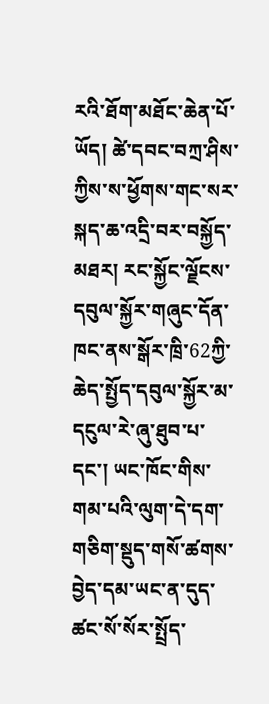རའི་ཐོག་མཐོང་ཆེན་པོ་ཡོད། ཚེ་དབང་བཀྲ་ཤིས་ཀྱིས་ས་ཕྱོགས་གང་སར་སྐད་ཆ་འདྲི་བར་བསྐྱོད་མཐར། རང་སྐྱོང་ལྗོངས་དབུལ་སྐྱོར་གཞུང་དོན་ཁང་ནས་སྒོར་ཁྲི་62ཀྱི་ཆེད་སྤྱོད་དབུལ་སྐྱོར་མ་དངུལ་རེ་ཞུ་ཐུབ་པ་དང་། ཡང་ཁོང་གིས་གམ་པའི་ལུག་དེ་དག་གཅིག་སྡུད་གསོ་ཚགས་བྱེད་དམ་ཡང་ན་དུད་ཚང་སོ་སོར་སྤྲོད་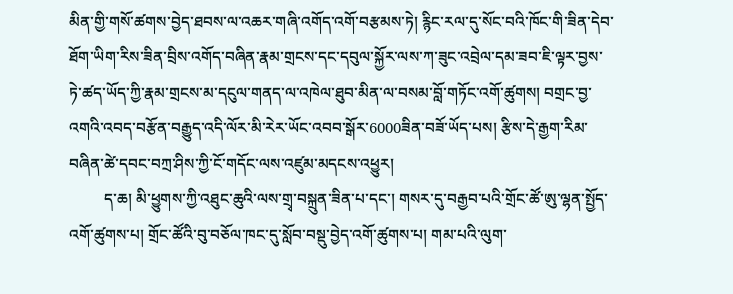མིན་གྱི་གསོ་ཚགས་བྱེད་ཐབས་ལ་འཆར་གཞི་འགོད་འགོ་བརྩམས་ཏེ། རྙིང་རལ་དུ་སོང་བའི་ཁོང་གི་ཟིན་དེབ་ཐོག་ཡིག་རིས་ཟིན་བྲིས་འགོད་བཞིན་རྣམ་གྲངས་དང་དབུལ་སྐྱོར་ལས་ཀ་ཟུང་འབྲེལ་དམ་ཟབ་ཇི་ལྟར་བྱས་ཏེ་ཚད་ཡོད་ཀྱི་རྣམ་གྲངས་མ་དངུལ་གནད་ལ་འཁེལ་ཐུབ་མིན་ལ་བསམ་བློ་གཏོང་འགོ་ཚུགས། བགྲང་བྱ་འགའི་འབད་བརྩོན་བརྒྱུད་འདི་ལོར་མི་རེར་ཡོང་འབབ་སྒོར་6000ཟིན་བཟོ་ཡོད་པས། རྩིས་དེ་རྒྱག་རིམ་བཞིན་ཚེ་དབང་བཀྲ་ཤིས་ཀྱི་ངོ་གདོང་ལས་འཛུམ་མདངས་འཕྱུར།
         ད་ཆ། མི་ཕྱུགས་ཀྱི་འཐུང་ཆུའི་ལས་གྲྭ་བསྐྲུན་ཟིན་པ་དང་། གསར་དུ་བརྒྱབ་པའི་གྲོང་ཚོ་ཨུ་ལྷན་སྤྱོད་འགོ་ཚུགས་པ། གྲོང་ཚོའི་བུ་བཅོལ་ཁང་དུ་སློབ་བསྡུ་བྱེད་འགོ་ཚུགས་པ། གམ་པའི་ལུག་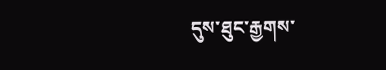དུས་ཐུང་རྒྱགས་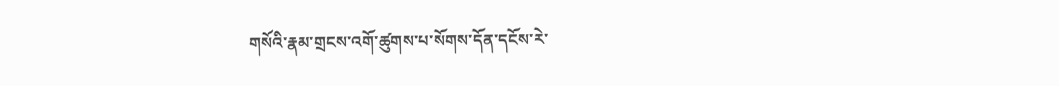གསོའི་རྣམ་གྲངས་འགོ་ཚུགས་པ་སོགས་དོན་དངོས་རེ་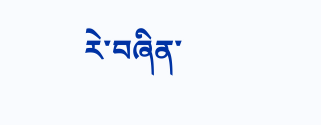རེ་བཞིན་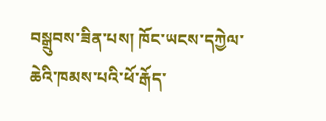བསྒྲུབས་ཟིན་པས། ཁོང་ཡངས་དཀྱེལ་ཆེའི་ཁམས་པའི་ཕོ་རྒོད་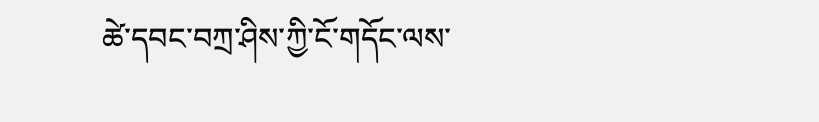ཚེ་དབང་བཀྲ་ཤིས་ཀྱི་ངོ་གདོང་ལས་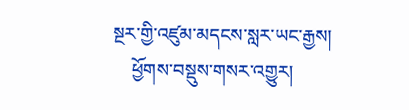སྔར་གྱི་འཛུམ་མདངས་སླར་ཡང་རྒྱས།
    ཕྱོགས་བསྡུས་གསར་འགྱུར།